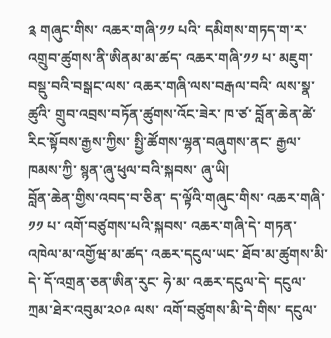༉ གཞུང་གིས་ འཆར་གཞི་༡༡ པའི་ དམིགས་གཏད་ག་ར་ འགྲུབ་ཚུགས་ནི་ཨིནམ་མ་ཚད་ འཆར་གཞི་༡༡ པ་ མཇུག་བསྡུ་བའི་བསྒང་ལས་ འཆར་གཞི་ལས་བརྒལ་བའི་ ལས་སྣ་ཚུའི་ གྲུབ་འབྲས་བཏོན་ཚུགས་འོང་ཟེར་ ཁ་ཙ་ བློན་ཆེན་ཚེ་རིང་སྟོབས་རྒྱས་ཀྱིས་ སྤྱི་ཚོགས་ལྷན་བཞུགས་ནང་ རྒྱལ་ཁམས་ཀྱི་ སྙན་ཞུ་ཕུལ་བའི་སྐབས་ ཞུ་ཡི།
བློན་ཆེན་གྱིས་འབད་བ་ཅིན་ ད་ལྟོའི་གཞུང་གིས་ འཆར་གཞི་༡༡ པ་ འགོ་བཙུགས་པའི་སྐབས་ འཆར་གཞི་དེ་ གཏན་འཁེལ་མ་འགྱོཝ་མ་ཚད་ འཆར་དངུལ་ཡང་ ཐོབ་མ་ཚུགས་མི་དེ་ དོ་འགྲན་ཅན་ཨིན་རུང་ ཧེ་མ་ འཆར་དངུལ་དེ་ དངུལ་ཀྲམ་ཐེར་འབུམ་༢༠༩ ལས་ འགོ་བཙུགས་མི་དེ་གིས་ དངུལ་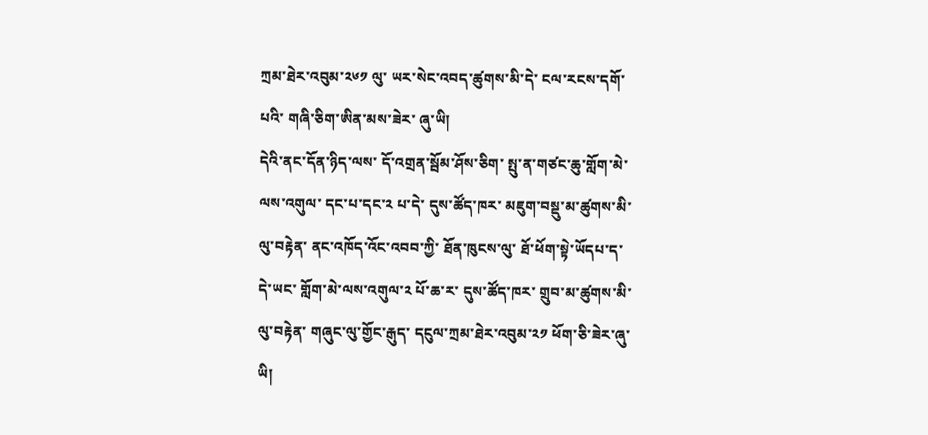ཀྲམ་ཐེར་འབུམ་༢༦༡ ལུ་ ཡར་སེང་འབད་ཚུགས་མི་དེ་ ངལ་རངས་དགོ་པའི་ གཞི་ཅིག་ཨིན་མས་ཟེར་ ཞུ་ཡི།
དེའི་ནང་དོན་ཉིད་ལས་ དོ་འགྲན་སྦོམ་ཤོས་ཅིག་ སྤུ་ན་གཙང་ཆུ་གློག་མེ་ལས་འགུལ་ དང་པ་དང་༢ པ་དེ་ དུས་ཚོད་ཁར་ མཇུག་བསྡུ་མ་ཚུགས་མི་ལུ་བརྟེན་ ནང་འཁོད་འོང་འབབ་ཀྱི་ ཐོན་ཁུངས་ལུ་ ཐོ་ཕོག་སྟེ་ཡོདཔ་ད་ དེ་ཡང་ གློག་མེ་ལས་འགུལ་༢ པོ་ཆ་ར་ དུས་ཚོད་ཁར་ གྲུབ་མ་ཚུགས་མི་ལུ་བརྟེན་ གཞུང་ལུ་གྱོང་རྒུད་ དངུལ་ཀྲམ་ཐེར་འབུམ་༢༡ ཕོག་ཅི་ཟེར་ཞུ་ཡི།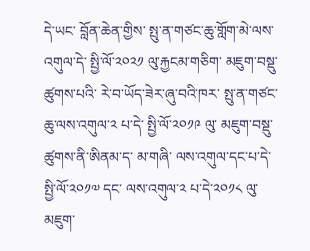དེ་ཡང་ བློན་ཆེན་གྱིས་ སྤུ་ན་གཙང་ཆུ་གློག་མེ་ལས་འགུལ་དེ་ སྤྱི་ལོ་༢༠༢༡ ལུ་རྐྱངམ་གཅིག་ མཇུག་བསྡུ་ཚུགས་པའི་ རེ་བ་ཡོད་ཟེར་ཞུ་བའི་ཁར་ སྤུ་ན་གཙང་ཆུ་ལས་འགུལ་༢ པ་དེ་ སྤྱི་ལོ་༢༠༡༩ ལུ་ མཇུག་བསྡུ་ཚུགས་ནི་ཨིནམ་ད་ མ་གཞི་ ལས་འགུལ་དང་པ་དེ་ སྤྱི་ལོ་༢༠༡༧ དང་ ལས་འགུལ་༢ པ་དེ་༢༠༡༨ ལུ་ མཇུག་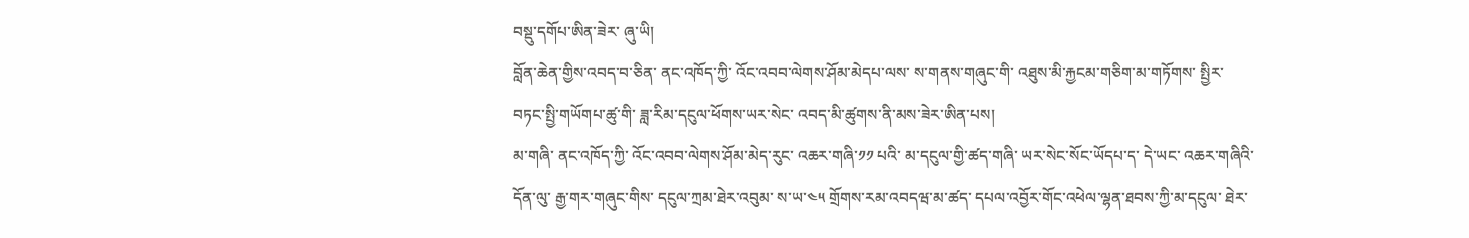བསྡུ་དགོཔ་ཨིན་ཟེར་ ཞུ་ཡི།
བློན་ཆེན་གྱིས་འབད་བ་ཅིན་ ནང་འཁོད་ཀྱི་ འོང་འབབ་ལེགས་ཤོམ་མེདཔ་ལས་ ས་གནས་གཞུང་གི་ འཐུས་མི་རྐྱངམ་གཅིག་མ་གཏོགས་ སྤྱིར་བཏང་སྤྱི་གཡོགཔ་ཚུ་གི་ ཟླ་རིམ་དངུལ་ཕོགས་ཡར་སེང་ འབད་མི་ཚུགས་ནི་མས་ཟེར་ཨིན་པས།
མ་གཞི་ ནང་འཁོད་ཀྱི་ འོང་འབབ་ལེགས་ཤོམ་མེད་རུང་ འཆར་གཞི་༡༡ པའི་ མ་དངུལ་གྱི་ཚད་གཞི་ ཡར་སེང་སོང་ཡོདཔ་ད་ དེ་ཡང་ འཆར་གཞིའི་དོན་ལུ་ རྒྱ་གར་གཞུང་གིས་ དངུལ་ཀྲམ་ཐེར་འབུམ་ ས་ཡ་༤༥ གྲོགས་རམ་འབདཝ་མ་ཚད་ དཔལ་འབྱོར་གོང་འཕེལ་ལྷན་ཐབས་ཀྱི་མ་དངུལ་ ཐེར་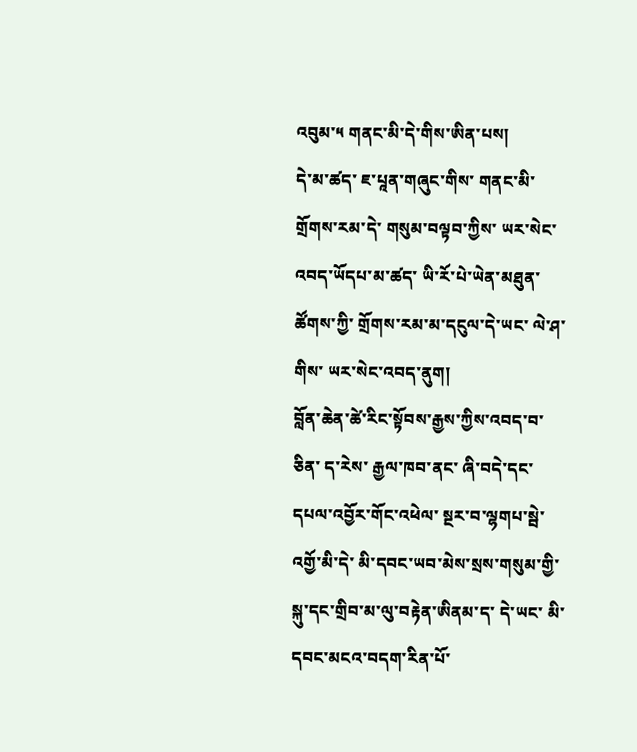འབུམ་༥ གནང་མི་དེ་གིས་ཨིན་པས།
དེ་མ་ཚད་ ཇ་པཱན་གཞུང་གིས་ གནང་མི་གྲོགས་རམ་དེ་ གསུམ་བལྟབ་ཀྱིས་ ཡར་སེང་འབད་ཡོདཔ་མ་ཚད་ ཡི་རོ་པེ་ཡེན་མཐུན་ཚོགས་ཀྱི་ གྲོགས་རམ་མ་དངུལ་དེ་ཡང་ ལེ་ཤ་གིས་ ཡར་སེང་འབད་ནུག།
བློན་ཆེན་ཚེ་རིང་སྟོབས་རྒྱས་ཀྱིས་འབད་བ་ཅིན་ ད་རེས་ རྒྱལ་ཁབ་ནང་ ཞི་བདེ་དང་ དཔལ་འབྱོར་གོང་འཕེལ་ སྔར་བ་ལྷགཔ་སྦེ་ འགྱོ་མི་དེ་ མི་དབང་ཡབ་མེས་སྲས་གསུམ་གྱི་ སྐུ་དང་གྲིབ་མ་ལུ་བརྟེན་ཨིནམ་ད་ དེ་ཡང་ མི་དབང་མངའ་བདག་རིན་པོ་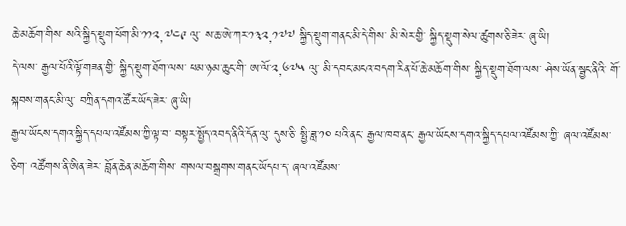ཆེ་མཆོག་གིས་ སའི་སྐྱིད་སྡུག་ཕོག་མི་༡༡༢,༧༤༩ ལུ་ ས་ཆ་ཨེ་ཀར་༡༣༢,༡༧༧ སྐྱིད་སྡུག་གནང་མི་དེ་གིས་ མི་སེར་གྱི་ སྐྱིད་སྡུག་སེལ་ཚུགས་ཅི་ཟེར་ ཞུ་ཡི།
དེ་ལས་ རྒྱལ་པོའི་ལྟོ་གཟན་གྱི་ སྐྱིད་སྡུག་ཐོག་ལས་ ཕམ་ཉམ་ཆུང་གི་ ཨ་ལོ་༢,༦༧༥ ལུ་ མི་དབང་མངའ་བདག་རིན་པོ་ཆེ་མཆོག་གིས་ སྐྱིད་སྡུག་ཐོག་ལས་ ཤེས་ཡོན་སྦྱང་ནིའི་ གོ་སྐབས་གནང་མི་ལུ་ བཀྲིན་དགའ་ཚོར་ཡོད་ཟེར་ ཞུ་ཡི།
རྒྱལ་ཡོངས་དགའ་སྐྱིད་དཔལ་འཛོམས་ཀྱི་ལྟ་བ་ བསྟར་སྤྱོད་འབད་ནིའི་དོན་ལུ་ དུས་ཅི་ སྤྱི་ཟླ་༡༠ པའི་ནང་ རྒྱལ་ཁབ་ནང་ རྒྱལ་ཡོངས་དགའ་སྐྱིད་དཔལ་འཛོམས་ཀྱི་ ཞལ་འཛོམས་ཅིག་ འཚོགས་ནི་ཨིན་ཟེར་ བློན་ཆེན་མཆོག་གིས་ གསལ་བསྒྲགས་གནང་ཡོདཔ་ད་ ཞལ་འཛོམས་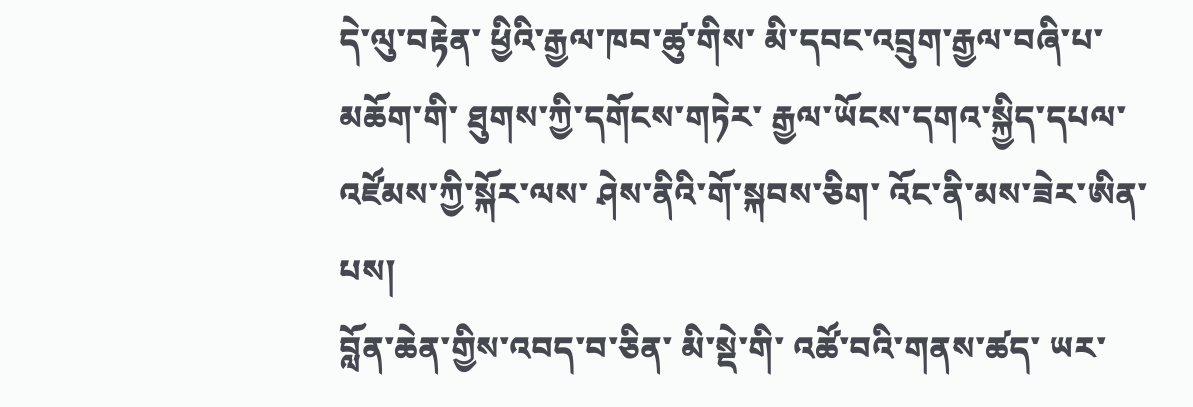དེ་ལུ་བརྟེན་ ཕྱིའི་རྒྱལ་ཁབ་ཚུ་གིས་ མི་དབང་འབྲུག་རྒྱལ་བཞི་པ་མཆོག་གི་ ཐུགས་ཀྱི་དགོངས་གཏེར་ རྒྱལ་ཡོངས་དགའ་སྐྱིད་དཔལ་འཛོམས་ཀྱི་སྐོར་ལས་ ཤེས་ནིའི་གོ་སྐབས་ཅིག་ འོང་ནི་མས་ཟེར་ཨིན་པས།
བློན་ཆེན་གྱིས་འབད་བ་ཅིན་ མི་སྡེ་གི་ འཚོ་བའི་གནས་ཚད་ ཡར་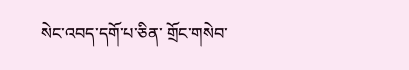སེང་འབད་དགོ་པ་ཅིན་ གྲོང་གསེབ་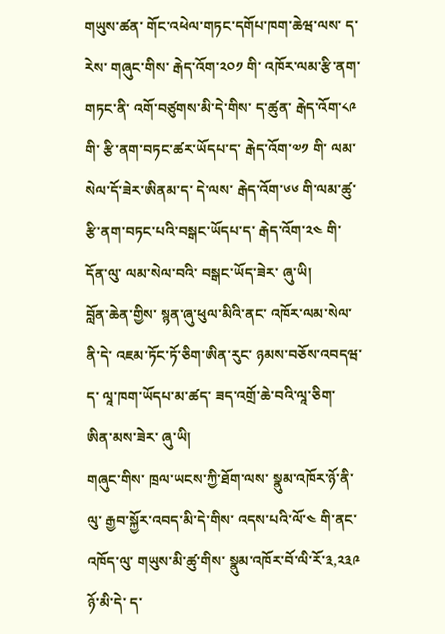གཡུས་ཚན་ གོང་འཕེལ་གཏང་དགོཔ་ཁག་ཆེཝ་ལས་ ད་རེས་ གཞུང་གིས་ རྒེད་འོག་༢༠༡ གི་ འཁོར་ལམ་རྩི་ནག་གཏང་ནི་ འགོ་བཙུགས་མི་དེ་གིས་ ད་ཚུན་ རྒེད་འོག་༨༩ གི་ རྩི་ནག་བཏང་ཚར་ཡོདཔ་ད་ རྒེད་འོག་༧༡ གི་ ལམ་སེལ་དོ་ཟེར་ཨིནམ་ད་ དེ་ལས་ རྒེད་འོག་༦༦ གི་ལམ་ཚུ་ རྩི་ནག་བཏང་པའི་བསྒང་ཡོདཔ་ད་ རྒེད་འོག་༢༤ གི་དོན་ལུ་ ལམ་སེལ་བའི་ བསྒང་ཡོད་ཟེར་ ཞུ་ཡི།
བློན་ཆེན་གྱིས་ སྙན་ཞུ་ཕུལ་མིའི་ནང་ འཁོར་ལམ་སེལ་ནི་དེ་ འཇམ་ཏོང་ཏོ་ཅིག་ཨིན་རུང་ ཉམས་བཅོས་འབདཝ་ད་ ལཱ་ཁག་ཡོདཔ་མ་ཚད་ ཟད་འགྲོ་ཆེ་བའི་ལཱ་ཅིག་ ཨིན་མས་ཟེར་ ཞུ་ཡི།
གཞུང་གིས་ ཁྲལ་ཡངས་ཀྱི་ཐོག་ལས་ སྣུམ་འཁོར་ཉོ་ནི་ལུ་ རྒྱབ་སྐྱོར་འབད་མི་དེ་གིས་ འདས་པའི་ལོ་༤ གི་ནང་འཁོད་ལུ་ གཡུས་མི་ཚུ་གིས་ སྣུམ་འཁོར་བོ་ལི་རོ་༣,༢༣༩ ཉོ་མི་དེ་ ད་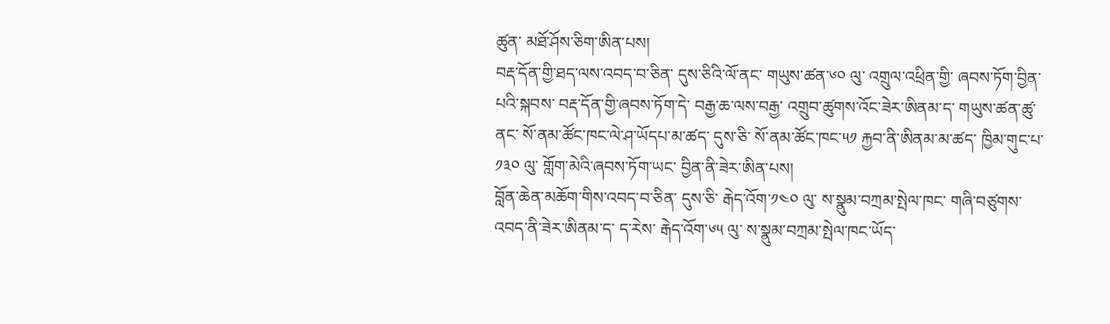ཚུན་ མཐོ་ཤོས་ཅིག་ཨིན་པས།
བརྡ་དོན་གྱི་ཐད་ལས་འབད་བ་ཅིན་ དུས་ཅིའི་ལོ་ནང་ གཡུས་ཚན་༦༠ ལུ་ འགྲུལ་འཕྲིན་གྱི་ ཞབས་ཏོག་བྱིན་པའི་སྐབས་ བརྡ་དོན་གྱི་ཞབས་ཏོག་དེ་ བརྒྱ་ཆ་ལས་བརྒྱ་ འགྲུབ་ཚུགས་འོང་ཟེར་ཨིནམ་ད་ གཡུས་ཚན་ཚུ་ནང་ སོ་ནམ་ཚོང་ཁང་ལེ་ཤ་ཡོདཔ་མ་ཚད་ དུས་ཅི་ སོ་ནམ་ཚོང་ཁང་༥༡ རྐྱབ་ནི་ཨིནམ་མ་ཚད་ ཁྱིམ་གུང་པ་༡༣༠ ལུ་ གློག་མེའི་ཞབས་ཏོག་ཡང་ བྱིན་ནི་ཟེར་ཨིན་པས།
བློན་ཆེན་མཆོག་གིས་འབད་བ་ཅིན་ དུས་ཅི་ རྒེད་འོག་༡༤༠ ལུ་ ས་སྣུམ་བཀྲམ་སྤེལ་ཁང་ གཞི་བཙུགས་འབད་ནི་ཟེར་ཨིནམ་ད་ ད་རེས་ རྒེད་འོག་༦༥ ལུ་ ས་སྣུམ་བཀྲམ་སྤེལ་ཁང་ཡོད་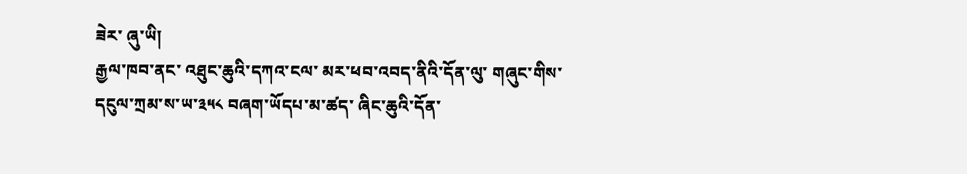ཟེར་ ཞུ་ཡི།
རྒྱལ་ཁབ་ནང་ འཐུང་ཆུའི་དཀའ་ངལ་ མར་ཕབ་འབད་ནིའི་དོན་ལུ་ གཞུང་གིས་ དངུལ་ཀྲམ་ས་ཡ་༣༥༨ བཞག་ཡོདཔ་མ་ཚད་ ཞིང་ཆུའི་དོན་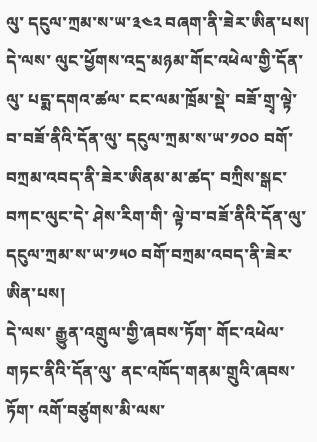ལུ་ དངུལ་ཀྲམ་ས་ཡ་༣༤༢ བཞག་ནི་ཟེར་ཨིན་པས།
དེ་ལས་ ལུང་ཕྱོགས་འདྲ་མཉམ་གོང་འཕེལ་གྱི་དོན་ལུ་ པདྨ་དགའ་ཚལ་ ངང་ལམ་ཁྲོམ་སྡེ་ བཟོ་གྲྭ་ལྟེ་བ་བཟོ་ནིའི་དོན་ལུ་ དངུལ་ཀྲམ་ས་ཡ་༡༠༠ བགོ་བཀྲམ་འབད་ནི་ཟེར་ཨིནམ་མ་ཚད་ བཀྲིས་སྒང་བཀང་ལུང་དེ་ ཤེས་རིག་གི་ ལྟེ་བ་བཟོ་ནིའི་དོན་ལུ་ དངུལ་ཀྲམ་ས་ཡ་༡༥༠ བགོ་བཀྲམ་འབད་ནི་ཟེར་ཨིན་པས།
དེ་ལས་ རྒྱུན་འགྲུལ་གྱི་ཞབས་ཏོག་ གོང་འཕེལ་གཏང་ནིའི་དོན་ལུ་ ནང་འཁོད་གནམ་གྲུའི་ཞབས་ཏོག་ འགོ་བཙུགས་མི་ལས་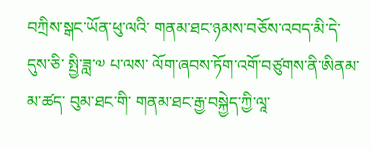བཀྲིས་སྒང་ཡོན་ཕུ་ལའི་ གནམ་ཐང་ཉམས་བཅོས་འབད་མི་དེ་ དུས་ཅི་ སྤྱི་ཟླ་༧ པ་ལས་ ལོག་ཞབས་ཏོག་འགོ་བཙུགས་ནི་ཨིནམ་མ་ཚད་ བུམ་ཐང་གི་ གནམ་ཐང་རྒྱ་བསྐྱེད་ཀྱི་ལཱ་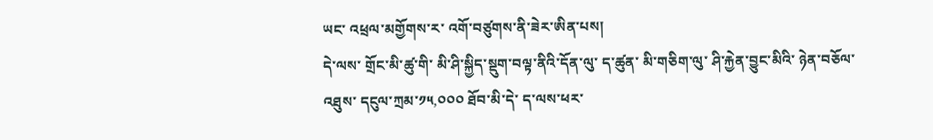ཡང་ འཕྲལ་མགྱོགས་ར་ འགོ་བཙུགས་ནི་ཟེར་ཨིན་པས།
དེ་ལས་ གྲོང་མི་ཚུ་གི་ མི་ཤི་སྐྱིད་སྡུག་བལྟ་ནིའི་དོན་ལུ་ ད་ཚུན་ མི་གཅིག་ལུ་ ཤི་རྐྱེན་བྱུང་མིའི་ ཉེན་བཅོལ་འཐུས་ དངུལ་ཀྲམ་༡༥,༠༠༠ ཐོབ་མི་དེ་ ད་ལས་ཕར་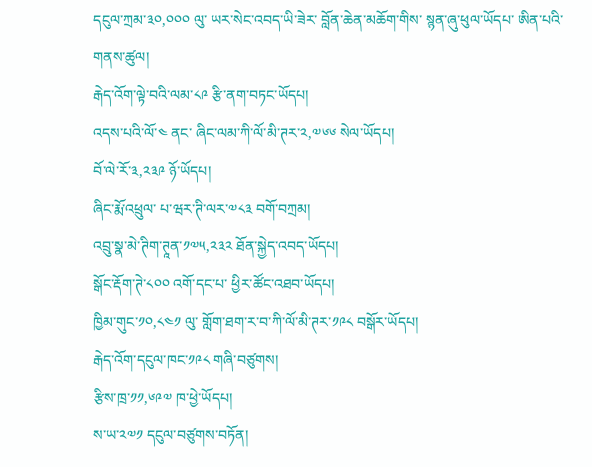དངུལ་ཀྲམ་༣༠,༠༠༠ ལུ་ ཡར་སེང་འབད་ཡི་ཟེར་ བློན་ཆེན་མཆོག་གིས་ སྙན་ཞུ་ཕུལ་ཡོདཔ་ ཨིན་པའི་གནས་ཚུལ།
རྒེད་འོག་ལྟེ་བའི་ལམ་༨༩ རྩི་ནག་བཏང་ཡོདཔ།
འདས་པའི་ལོ་༤ ནང་ ཞིང་ལམ་ཀི་ལོ་མི་ཊར་༢,༧༦༦ སེལ་ཡོདཔ།
བོ་ལེ་རོ་༣,༢༣༩ ཉོ་ཡོདཔ།
ཞིང་རྨོ་འཕྲུལ་ པ་ཝར་ཊི་ལར་༧༨༣ བགོ་བཀྲམ།
འབྲུ་སྣ་མེ་ཊིག་ཊཱན་༡༧༥,༢༣༢ ཐོན་སྐྱེད་འབད་ཡོདཔ།
སྒོང་རྡོག་ཊེ་༨༠༠ འགོ་དང་པ་ ཕྱིར་ཚོང་འཐབ་ཡོདཔ།
ཁྱིམ་གུང་༡༠,༨༤༡ ལུ་ གློག་ཐག་ར་བ་ཀི་ལོ་མི་ཊར་༡༩༨ བསྒོར་ཡོདཔ།
རྒེད་འོག་དངུལ་ཁང་༡༩༨ གཞི་བཙུགས།
རྩིས་ཁྲ་༡༡,༦༩༧ ཁ་ཕྱེ་ཡོདཔ།
ས་ཡ་༢༧༡ དངུལ་བཙུགས་བཏོན།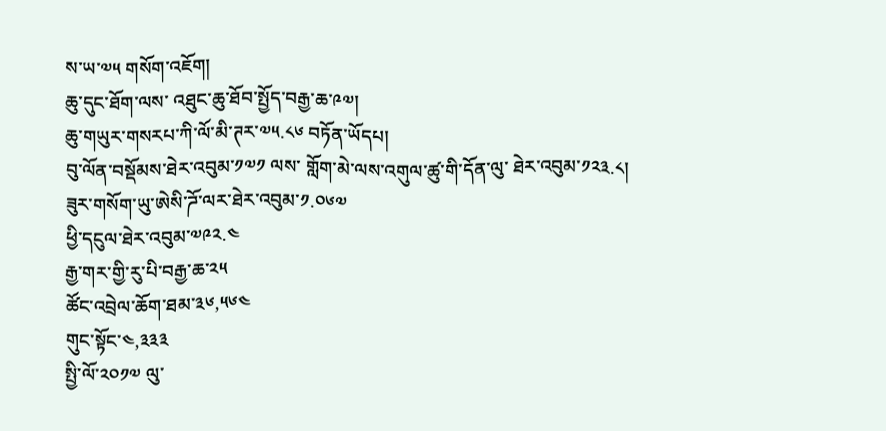ས་ཡ་༧༥ གསོག་འཇོག།
ཆུ་དུང་ཐོག་ལས་ འཐུང་ཆུ་ཐོབ་སྤྱོད་བརྒྱ་ཆ་༩༧།
ཆུ་གཡུར་གསརཔ་ཀི་ལོ་མི་ཊར་༧༥.༨༦ བཏོན་ཡོདཔ།
བུ་ལོན་བསྡོམས་ཐེར་འབུམ་༡༧༡ ལས་ གློག་མེ་ལས་འགུལ་ཚུ་གི་དོན་ལུ་ ཐེར་འབུམ་༡༢༣.༨།
ཟུར་གསོག་ཡུ་ཨེསི་ཌོ་ལར་ཐེར་འབུམ་༡.༠༦༧
ཕྱི་དངུལ་ཐེར་འབུམ་༧༩༢.༤
རྒྱ་གར་གྱི་རུ་པི་བརྒྱ་ཆ་༢༥
ཚོང་འབྲེལ་ཆོག་ཐམ་༣༦,༥༦༤
གུང་སྟོང་༤,༣༣༣
སྤྱི་ལོ་༢༠༡༧ ལུ་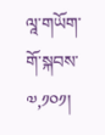ལཱ་གཡོག་གོ་སྐབས་༧,༡༠༡།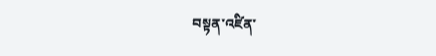བསྟན་འཛིན་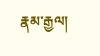རྣམ་རྒྱལ།